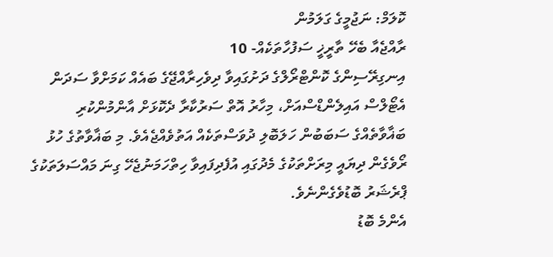ކޮލަމް: ނަޖުމީގެ ގަލަމުން
ރާއްޖެއާ ބެހޭ ތާރީޚީ ސަފުހާތަކެއް- 10
އިނގިރޭސިންގެ ކޮންޓްރޯލްގެ ދަށުގައިވާ ދިވެހިރާއްޖޭގެ ބައެއް ކަމަށްވާ ސަދަން އެޓޯލްސް އައިލެންޑްސްއަށް، މިހާރު އޮތް ސަރުކާރާ ދެކޮޅަށް އާންމުންކުރި ބަޣާވާތެއްގެ ސަބަބުން ހަލަބޮލި ދުވަސްތަކެއް އަތުވެއްޖެއެވެ. މި ބަޣާވާތުގެ ހުޅު ރޯވެގެން ދިޔައީ މިރަށްތަކުގެ މެދުގައި އުފެދިފައިވާ ހިތްހަމަނުޖެހޭ ގިނަ މައްސަލަތަކުގެ ޕްރެޝަރު ބޮޑުވެގެންނެވެ.
އެންމެ ބޮޑު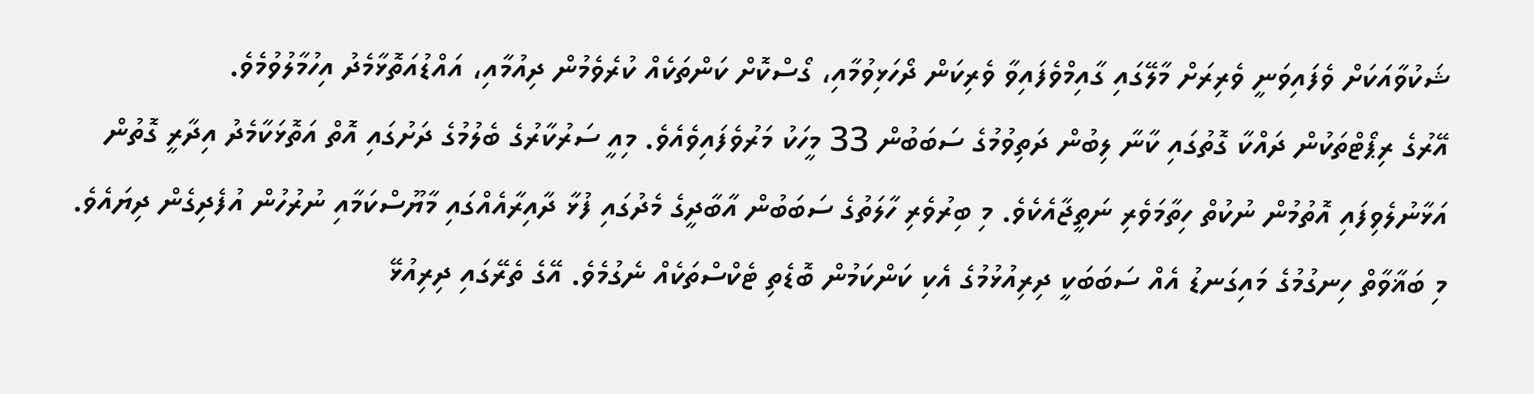ޝަކުވާއަކަށް ވެފައިވަނީ ވެރިރަށް މާލޭގައި ގާއިމްވެފައިވާ ވެރިކަން ދޯހަޅިވުމާއި، ގޯސްކޮށް ކަންތަކެއް ކުރެވެމުން ދިއުމާއި، އައްޑުއަތޮޅާމެދު އިހުމާލުވުމެވެ.
އޭރުގެ ރިޕޯޓްތަކުން ދައްކާ ގޮތުގައި ކާނާ ލިބުން ދަތިވުމުގެ ސަބަބުން 33 މީހަކު މަރުވެފައިވެއެވެ. މިއީ ސަރުކާރުގެ ބެލުމުގެ ދަށުގައި އޮތް އަތޮޅަކާމެދު އިދާރީ ގޮތުން އަޅާނުލެވިފައި އޮތުމުން ނުކުތް ހިތާމަވެރި ނަތީޖާއެކެވެ. މި ބިރުވެރި ހާލަތުގެ ސަބަބުން އާބާދީގެ މެދުގައި ފުޅާ ދާއިރާއެއްގައި މާޔޫސްކަމާއި ނުރުހުން އުފެދިގެން ދިޔައެވެ.
މި ބަޣާވާތް ހިނގުމުގެ މައިގަނޑު އެއް ސަބަބަކީ ދިރިއުޅުމުގެ އެކި ކަންކަމުން ބޮޑެތި ޓެކްސްތަކެއް ނެގުމެވެ. އޭގެ ތެރޭގައި ދިރިއުޅޭ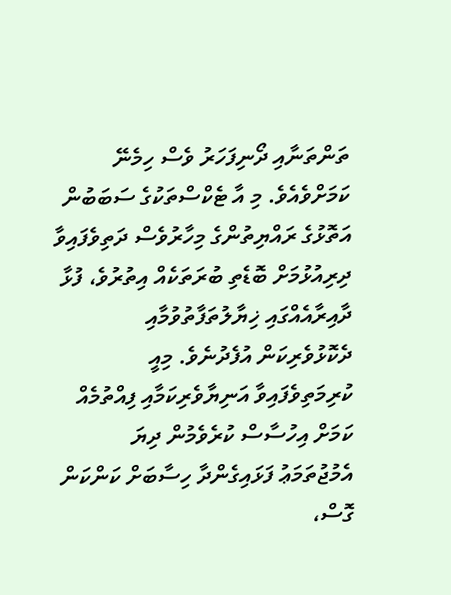ތަންތަނާއި ދޯނިފަހަރު ވެސް ހިމެނޭ ކަމަށްވެއެވެ. މި އާ ޓެކްސްތަކުގެ ސަބަބުން އަތޮޅުގެ ރައްޔިތުންގެ މިހާރުވެސް ދަތިވެފައިވާ ދިރިއުޅުމަށް ބޮޑެތި ބުރަތަކެއް އިތުރުވެ، ފުޅާ ދާއިރާއެއްގައި ޚިޔާލުތަފާތުވުމާއި ދެކޮޅުވެރިކަން އުފެދުނެވެ. މިއީ ކުރިމަތިވެފައިވާ އަނިޔާވެރިކަމާއި ފިއްތުމެއް ކަމަށް އިހުސާސް ކުރެވެމުން ދިޔަ އެމުޖުތަމަޢު ފަޅައިގެންދާ ހިސާބަށް ކަންކަން ގޮސް،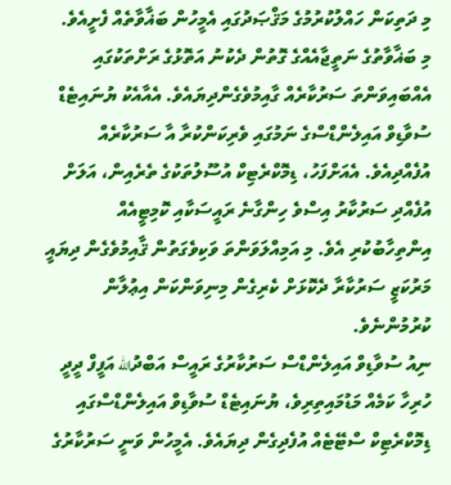މި ދަތިކަން ހައްލުކުރުމުގެ މަޤްޞަދުގައި އެމީހުން ބަޣާވާތެއް ފެށީއެވެ.
މި ބަޣާވާތުގެ ނަތީޖާއެއްގެ ގޮތުން ދެކުނު އަތޮޅުގެ ރަށްތަކުގައި އެއްބައިވަންތަ ސަރުކާރެއް ގާއިމުވެގެންދިޔައެވެ. އެއާއެކު ޔުނައިޓެޑް ސުވާޑިވް އައިލެންޑްސްގެ ނަމުގައި ވެރިކަންކުރާ އާ ސަރުކާރެއް އުފެއްދިއެވެ. އެއަށްފަހު، ޑިމޮކްރެޓިކް އުސޫލުތަކުގެ ތެރެއިން، އަލަށް އުފެއްދި ސަރުކާރު އިސްވެ ހިންގާނެ ރައީސަކާއި ކޮމިޓީއެއް އިންތިހާބުކުރި އެވެ. މި އަމިއްލަވަންތަ ވަކިވެގަތުން ޤާއިމުވެގެން ދިޔައީ މަރުކަޒީ ސަރުކާރާ ދެކޮޅަށް ކެރިގެން މިނިވަންކަން އިޢުލާން ކުރުމުންނެވެ.
ނިއު ސުވާޑިވް އައިލެންޑްސް ސަރުކާރުގެ ރައީސް އަބްދުالله އަފީފް ދީދީ
ހުރިހާ ކަމެއް މަޑުމައިތިރިވެ، ޔުނައިޓެޑް ސުވާޑިވް އައިލެންޑްސްގައި ޑިމޮކްރެޓިކް ސްޓޭޓެއް އުފެދިގެން ދިޔައެވެ. އެމީހުން ވަނީ ސަރުކާރުގެ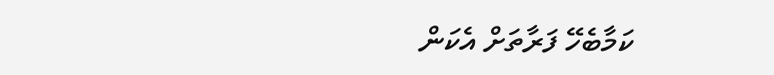ކަމާބެހޭ ފަރާތަށް އެކަން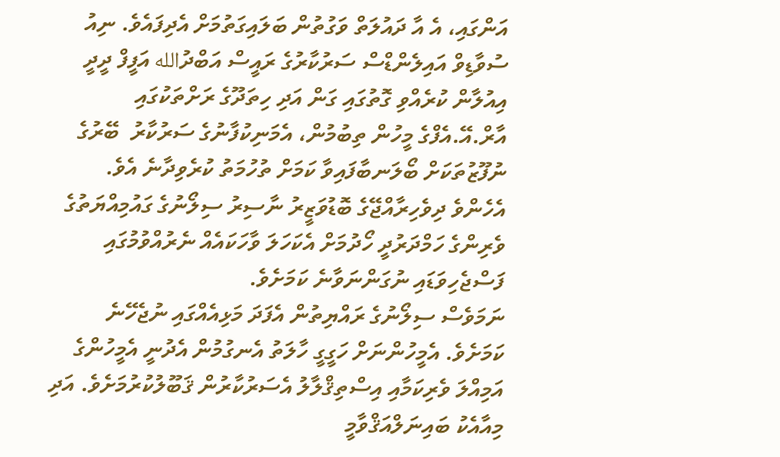އަންގައި، އެ އާ ދައުލަތް ވަގުތުން ބަލައިގަތުމަށް އެދިފައެވެ. ނިއު ސުވާޑިވް އައިލެންޑްސް ސަރުކާރުގެ ރައީސް އަބްދުالله އަފީފް ދީދީ އިއުލާން ކުރެއްވި ގޮތުގައި ގަން އަދި ހިތަދޫގެ ރަށްތަކުގައި އާރް.އޭ.އެފްގެ މީހުން ތިބުމުން، އެމަނިކުފާނުގެ ސަރުކާރު  ބޭރުގެ ނުފޫޒުތަކަށް ބޯލަނބާފައިވާ ކަމަށް ތުހުމަތު ކުރެވިދާނެ އެވެ. އެހެންވެ ދިވެހިރާއްޖޭގެ ބޮޑުވަޒީރު ނާސިރު ސިލޯނުގެ ގައުމިއްޔަތުގެ ވެރިންގެ ހަމްދަރުދީ ހޯދުމަށް އެކަހަލަ ވާހަކައެއް ނެރުއްވުމުގައި ފަސްޖެހިވަޑައި ނުގަންނަވާނެ ކަމަށެވެ.
ނަމަވެސް ސިލޯނުގެ ރައްޔިތުން އެފަދަ މަޅިއެއްގައި ނުޖެހޭނެ ކަމަށެވެ. އެމީހުންނަށް ހަގީގީ ހާލަތު އެނގުމުން އެދުނީ އެމީހުންގެ އަމިއްލަ ވެރިކަމާއި އިސްތިޤްލާލު އެސަރުކާރުން ޤަބޫލުކުރުމަށެވެ. އަދި މިއާއެކު ބައިނަލްއަޤްވާމީ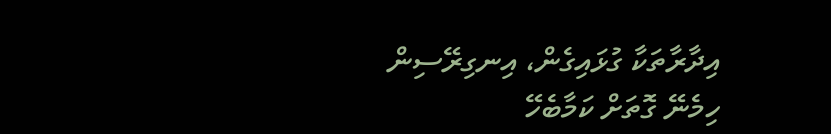އިދާރާތަކާ ގުޅައިގެން، އިނގިރޭސިން ހިމެނޭ ގޮތަށް ކަމާބެހޭ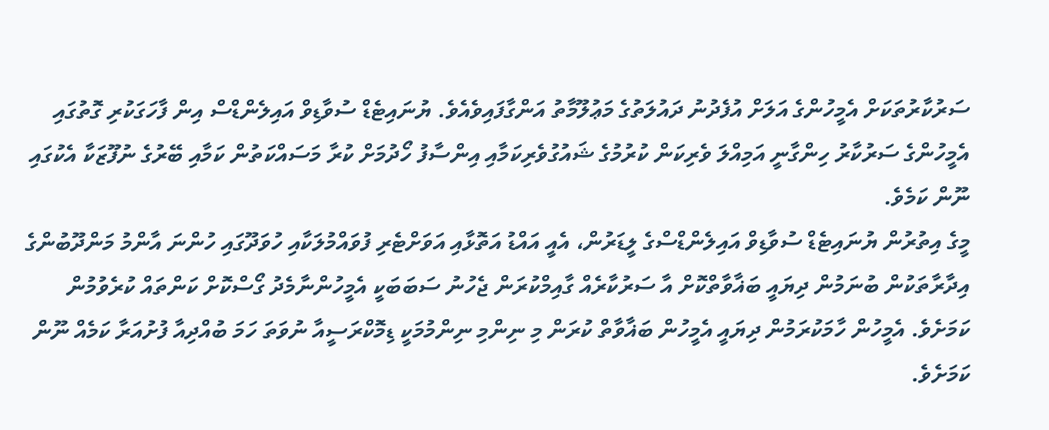ސަރުކާރުތަކަށް އެމީހުންގެ އަލަށް އުފެދުނު ދައުލަތުގެ މަޢުލޫމާތު އަންގާފައިވެއެވެ. ޔުނައިޓެޑް ސުވާޑިވް އައިލެންޑްސް އިން ފާހަގަކުރި ގޮތުގައި އެމީހުންގެ ސަރުކާރު ހިންގާނީ އަމިއްލަ ވެރިކަން ކުރުމުގެ ޝައުގުވެރިކަމާއި އިންސާފު ހޯދުމަށް ކުރާ މަސައްކަތުން ކަމާއި ބޭރުގެ ނުފޫޒަކާ އެކުގައި ނޫން ކަމެވެ.
މީގެ އިތުރުން ޔުނައިޓެޑް ސުވާޑިވް އައިލެންޑްސްގެ ލީޑަރުން، އެއީ އައްޑު އަތޮޅާއި އަވަށްޓެރި ފުވައްމުލަކާއި ހުވަދޫގައި ހުންނަ އާންމު މަންދޫބުންގެ އިދާރާތަކުން ބުނަމުން ދިޔައީ ބަޣާވާތްކޮށް އާ ސަރުކާރެއް ގާއިމްކުރަން ޖެހުނު ސަބަބަކީ އެމީހުންނާމެދު ގޯސްކޮށް ކަންތައް ކުރެވުމުން ކަމަށެވެ. އެމީހުން ހާމަކުރަމުން ދިޔައީ އެމީހުން ބަޣާވާތް ކުރަން މި ނިންމި ނިންމުމަކީ ޑިމޮކްރަސީއާ ނުވަތަ ހަމަ ބުއްދިއާ ފުށުއަރާ ކަމެއް ނޫން ކަމަށެވެ.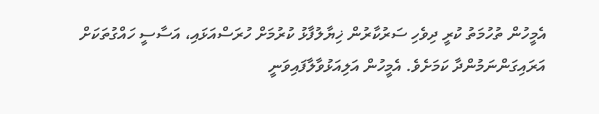އެމީހުން ތުހުމަތު ކުރީ ދިވެހި ސަރުކާރުން ޚިޔާލުފާޅު ކުރުމަށް ހުރަސްއަޅައި، އަސާސީ ހައްގުތަކަށް އަރައިގަންނަމުންދާ ކަމަށެވެ. އެމީހުން އަލިއަޅުވާލާފައިވަނީ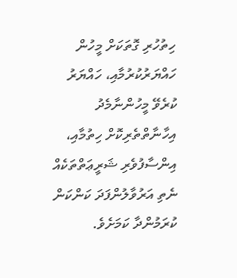ހިތުހުރި ގޮތަކަށް މީހުން ހައްޔަރުކުރުމާއި، ހައްޔަރު ކުރެވޭ މީހުންނާމެދު އިހާނާތްތެރިކޮށް ހިތުމާއި،  އިންސާފުވެރި ޝަރީޢަތްތަކެއް ނެތި އަރުވާލުންފަދަ ކަންކަން ކުރަމުންދާ ކަމަށެވެ.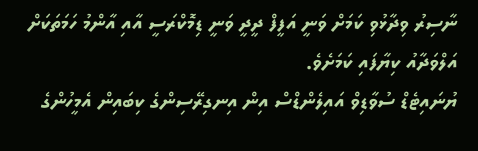ނާސިރު ވިދާޅުވި ކަމަށް ވަނީ އަފީފް ދީދީ ވަނީ ޑިމޮކްރަސީ އާއި އާންމު ހަމަތަކަށް އަލްވަދާއު ކިޔާފައި ކަމަށެވެ.
ޔުނައިޓެޑް ސުވާޑިވް އައިލެންޑްސް އިން އިނގިރޭސިންގެ ކިބައިން އެމީހުންގެ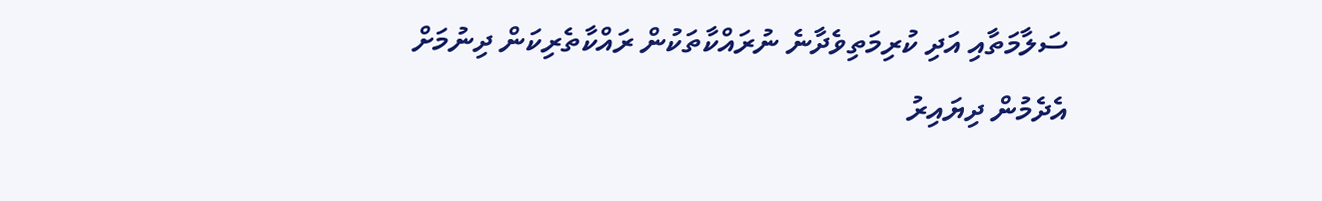ސަލާމަތާއި އަދި ކުރިމަތިވެދާނެ ނުރައްކާތަކުން ރައްކާތެރިކަން ދިނުމަށް އެދެމުން ދިޔައިރު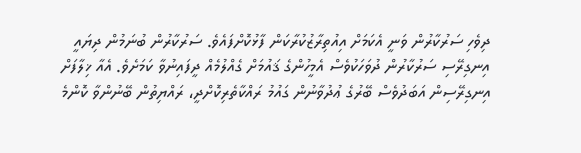ދިވެހި ސަރުކާރުން ވަނީ އެކަމަށް އިއުތިރާޒުކުރާކަން ފާޅުކޮށްފައެވެ. ސަރުކާރުން ބުނަމުން ދިޔައީ އިނގިރޭސި ސަރުކާރުން ދުވަހަކުވެސް އެމީހުންގެ ޤައުމަށް ގެއްލުމެއް ދީފައިނުވާ ކަމަށެވެ. އެއާ ޚިލާފަށް އިނގިރޭސިން އަބަދުވެސް ބޭރުގެ ޢުދުވާނުން ގައުމު ރައްކާތެރިކޮށްދީ، ރައްޔިތުން ބޭނުންވާ ކޮންމެ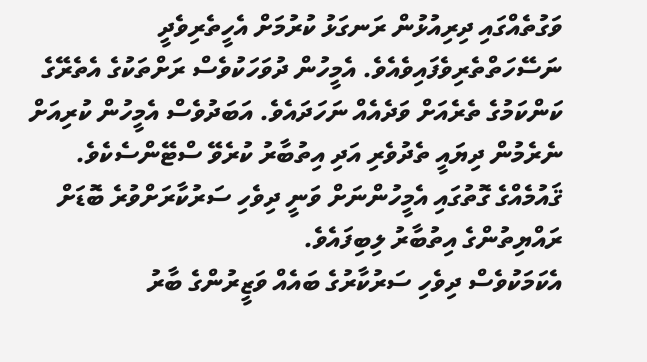ވަގުތެއްގައި ދިރިއުޅުން ރަނގަޅު ކުރުމަށް އެހީތެރިވެދީ ނަސޭހަތްތެރިވެފައިވެއެވެ. އެމީހުން ދުވަހަކުވެސް ރަށްތަކުގެ އެތެރޭގެ ކަންކަމުގެ ތެރެއަށް ވަދެއެއް ނަހަދައެވެ. އަބަދުވެސް އެމީހުން ކުރިއަށް ނެރެމުން ދިޔައީ ތެދުވެރި އަދި އިތުބާރު ކުރެވޭ ސްޓޭންސެކެވެ. ޤައުމެއްގެ ގޮތުގައި އެމީހުންނަށް ވަނީ ދިވެހި ސަރުކާރަށްވުރެ ބޮޑަށް ރައްޔިތުންގެ އިތުބާރު ލިބިފައެވެ.
އެކަމަކުވެސް ދިވެހި ސަރުކާރުގެ ބައެއް ވަޒީރުންގެ ބާރު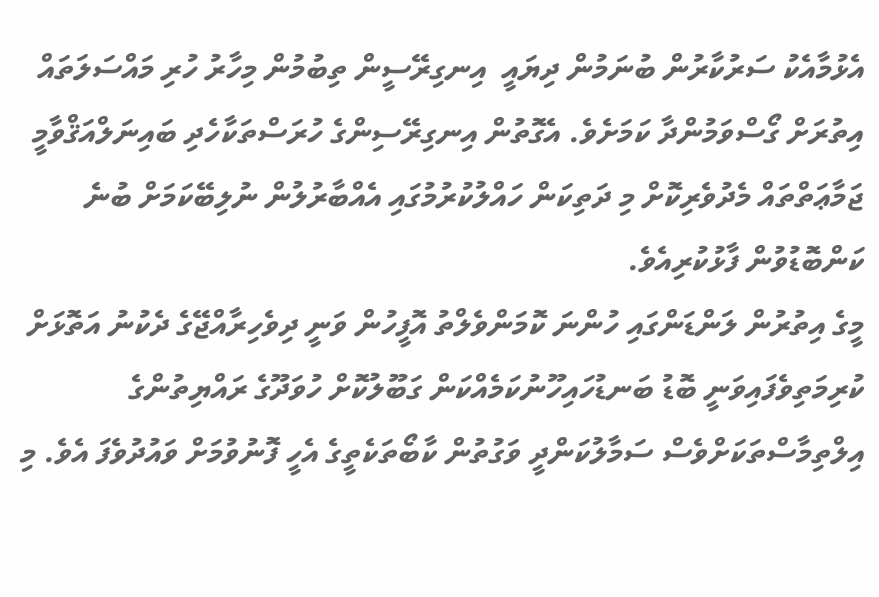އެޅުމާއެކު ސަރުކާރުން ބުނަމުން ދިޔައީ  އިނގިރޭސީން ތިބުމުން މިހާރު ހުރި މައްސަލަތައް އިތުރަށް ގޯސްވަމުންދާ ކަމަށެވެ. އެގޮތުން އިނގިރޭސިންގެ ހުރަސްތަކާހެދި ބައިނަލްއަޤްވާމީ ޖަމާޢަތްތައް މެދުވެރިކޮށް މި ދަތިކަން ހައްލުކުރުމުގައި އެއްބާރުލުން ނުލިބޭކަމަށް ބުނެ ކަންބޮޑުވުން ފާޅުކުރިއެވެ.
މީގެ އިތުރުން ލަންޑަންގައި ހުންނަ ކޮމަންވެލްތު އޮފީހުން ވަނީ ދިވެހިރާއްޖޭގެ ދެކުނު އަތޮޅަށް ކުރިމަތިވެފައިވަނީ ބޮޑު ބަނޑުހައިހޫނުކަމެއްކަން ގަބޫލުކޮށް ހުވަދޫގެ ރައްޔިތުންގެ އިލްތިމާސްތަކަށްވެސް ސަމާލުކަންދީ ވަގުތުން ކާބޯތަކެތީގެ އެހީ ފޮނުވުމަށް ވައުދުވެފަ އެވެ. މި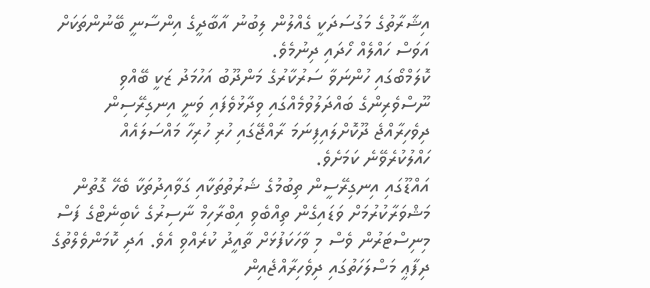އިޝާރާތުގެ މަގުސަދަކީ ގެއްލުން ލިބުނު އާބާދީގެ އިންސާނީ ބޭނުންތަކަށް އަވަސް ހައްލެއް ހޯދައި ދިނުމެވެ.
ކޮލަމްބޯގައި ހުންނަވާ ސަރުކާރުގެ މަންދޫބު އަހުމަދު ޒަކީ ބޭއްވި ނޫސްވެރިންގެ ބައްދަލުވުމެއްގައި ވިދާޅުވެފައި ވަނީ އިނގިރޭސިން ދިވެހިރާއްޖެ ދޫކޮށްލައިފިނަމަ ރާއްޖޭގައި ހުރި ހުރިހާ މައްސަލައެއް ހައްލުކުރެވޭނެ ކަމަށެވެ.
އައްޑޫގައި އިނގިރޭސީން ތިބުމުގެ ޝަރުތުތަކާއި ގަވާއިދުތަކާ ބެހޭ ގޮތުން މަޝްވަރާކުރުމަށް ވަޑައިގެން ތިއްބެވި އިބްރާހިމް ނާސިރުގެ ކެބިނެޓްގެ ފަސް މިނިސްޓަރުން ވެސް މި ވާހަކަފުޅަށް ތާއީދު ކުރެއްވި އެވެ. އަދި ކޮމަންވެލްތުގެ ދިފާޢީ މަސްލަހަތުގައި ދިވެހިރާއްޖެއިން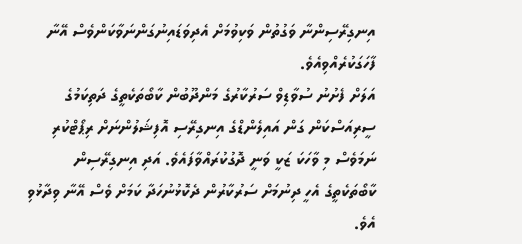އިނގިރޭސިންނާ ވަގުތުން ވަކިވުމަށް އެދިވަޑައިނުގަންނަވާކަންވެސް އޭނާ ފާހަގަކުރެއްވިއެވެ.
އަލަށް ފެށުނު ސުވާޑިވް ސަރުކާރުގެ މަންދޫބުން ކާބޯތަކެތީގެ ދަތިކަމުގެ ސީރިއަސްކަން ގަން އައިލެންޑްގެ އިނގިރޭސި އޮފިޝަލުންނަށް ރިޕޯޓްކުރި ނަމަވެސް މި ވާހަކަ ޒަކީ ވަނީ ދޮގުކުރައްވާފައެވެ. އަދި އިނގިރޭސިން ކާބޯތަކެތީގެ އެހީ ދިނުމަށް ސަރުކާރުން ދެކޮޅުނުހަދާ ކަމަށް ވެސް އޭނާ ވިދާޅުވި އެވެ.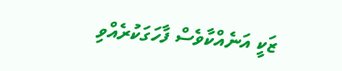ޒަކީ އަނެއްކާވެސް ފާހަގަކުރެއްވި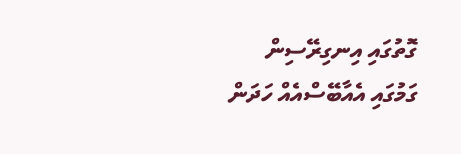ގޮތުގައި އިނގިރޭސިން ގަމުގައި އެއާބޭސްއެއް ހަދަން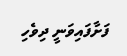ފަށާފައިވަނީ ދިވެހި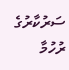ސަރުކާރުގެ ރުހުމާ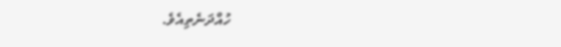ހުއްދަނެތިއެވެ.